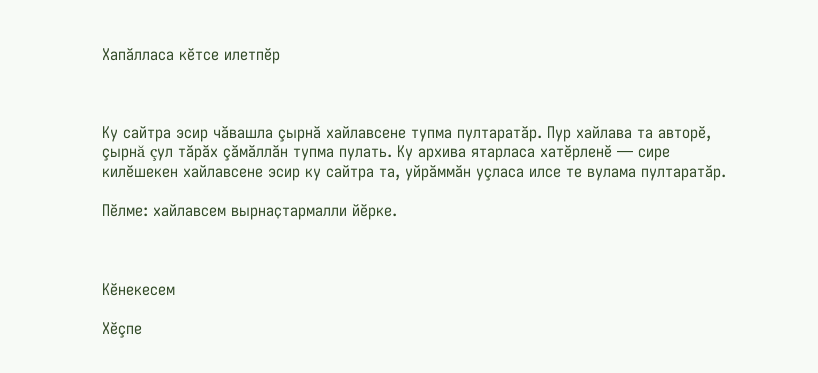Хапăлласа кĕтсе илетпĕр



Ку сайтра эсир чăвашла çырнă хайлавсене тупма пултаратăр. Пур хайлава та авторĕ, çырнă çул тăрăх çăмăллăн тупма пулать. Ку архива ятарласа хатĕрленĕ — сире килĕшекен хайлавсене эсир ку сайтра та, уйрăммăн уçласа илсе те вулама пултаратăр.

Пӗлме: хайлавсем вырнаҫтармалли йӗрке.



Кĕнекесем

Хĕçпе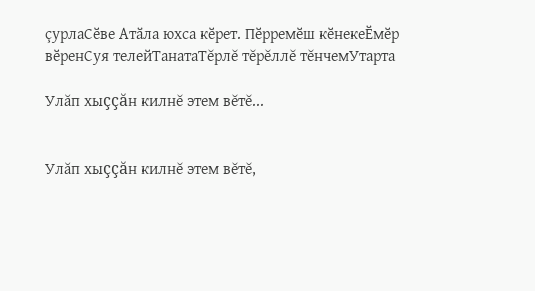çурлаСӗве Атӑла юхса кӗрет. Пӗрремӗш кӗнекеӖмӗр вӗренСуя телейТанатаТĕрлĕ тĕрĕллĕ тĕнчемУтарта

Улăп хыççăн килнĕ этем вĕтĕ...


Улăп хыççăн килнĕ этем вĕтĕ,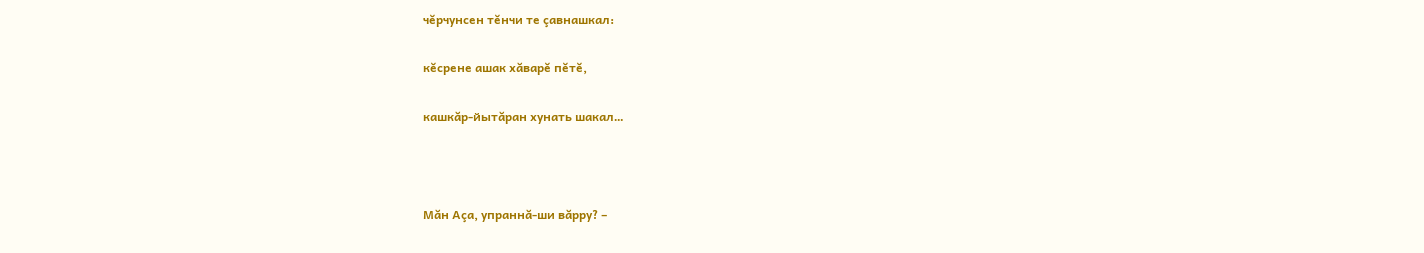чĕрчунсен тĕнчи те çавнашкал:

кĕсрене ашак хăварĕ пĕтĕ,

кашкăр-йытăран хунать шакал…



Мăн Аçа, упраннă-ши вăрру? –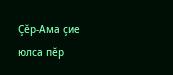Çĕр-Ама çие юлса пĕр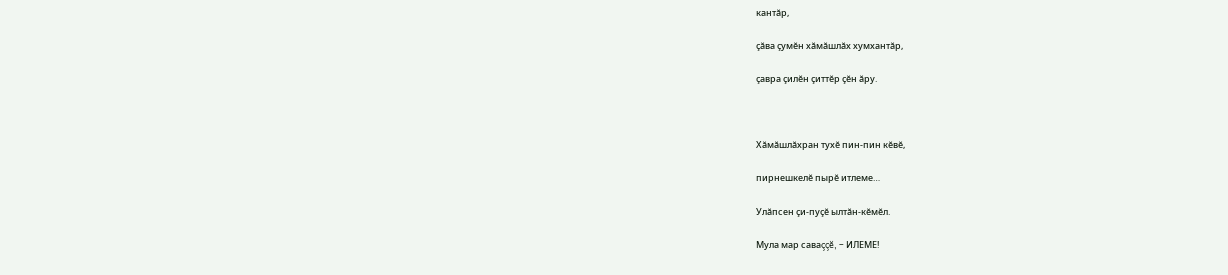кантăр,

çăва çумĕн хăмăшлăх хумхантăр,

çавра çилĕн çиттĕр çĕн ăру.



Хăмăшлăхран тухĕ пин-пин кĕвĕ,

пирнешкелĕ пырĕ итлеме…

Улăпсен çи-пуçĕ ылтăн-кĕмĕл.

Мула мар саваççĕ, – ИЛЕМЕ!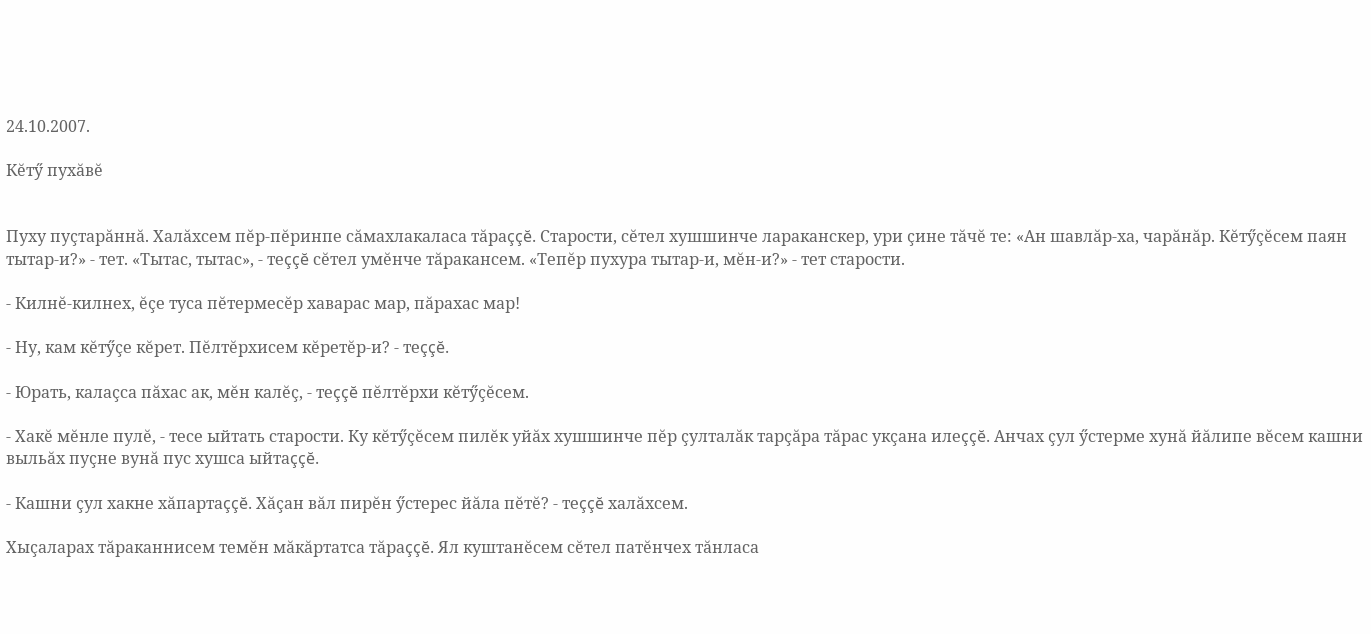24.10.2007.

Кĕтӳ пухăвĕ


Пуху пуçтарăннă. Халăхсем пĕр-пĕринпе сăмахлакаласа тăраççĕ. Старости, сĕтел хушшинче лараканскер, ури çине тăчĕ те: «Ан шавлăр-ха, чарăнăр. Кĕтӳçĕсем паян тытар-и?» - тет. «Тытас, тытас», - теççĕ сĕтел умĕнче тăракансем. «Тепĕр пухура тытар-и, мĕн-и?» - тет старости.

- Килнĕ-килнех, ĕçе туса пĕтермесĕр хаварас мар, пăрахас мар!

- Ну, кам кĕтӳçе кĕрет. Пĕлтĕрхисем кĕретĕр-и? - теççĕ.

- Юрать, калаçса пăхас ак, мĕн калĕç, - теççĕ пĕлтĕрхи кĕтӳçĕсем.

- Хакĕ мĕнле пулĕ, - тесе ыйтать старости. Ку кĕтӳçĕсем пилĕк уйăх хушшинче пĕр çулталăк тарçăра тăрас укçана илеççĕ. Анчах çул ӳстерме хунă йăлипе вĕсем кашни выльăх пуçне вунă пус хушса ыйтаççĕ.

- Кашни çул хакне хăпартаççĕ. Хăçан вăл пирĕн ӳстерес йăла пĕтĕ? - теççĕ халăхсем.

Хыçаларах тăраканнисем темĕн мăкăртатса тăраççĕ. Ял куштанĕсем сĕтел патĕнчех тăнласа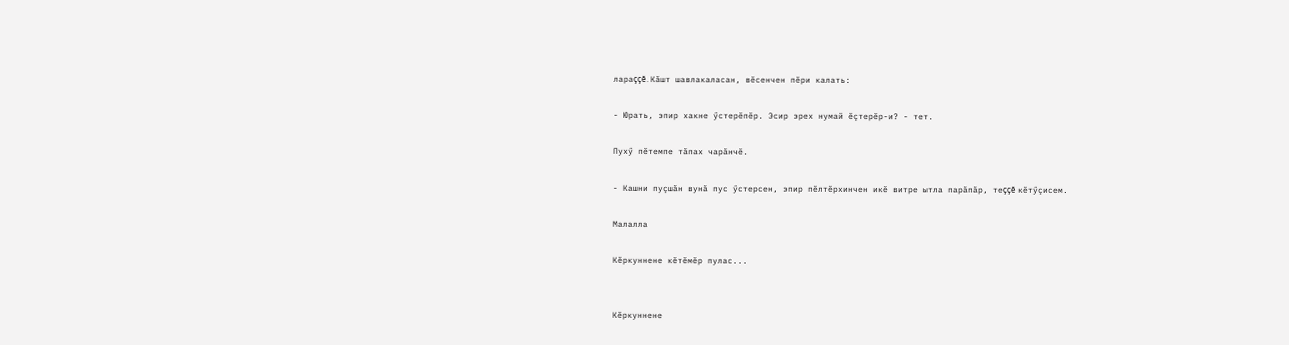лараççĕ. Кăшт шавлакаласан, вĕсенчен пĕри калать:

- Юрать, эпир хакне ӳстерĕпĕр. Эсир эрех нумай ĕçтерĕр-и? - тет.

Пухӳ пĕтемпе тăпах чарăнчĕ.

- Кашни пуçшăн вунă пус ӳстерсен, эпир пĕлтĕрхинчен икĕ витре ытла парăпăр, теççĕ кĕтӳçисем.

Малалла

Кĕркуннене кĕтĕмĕр пулас...


Кĕркуннене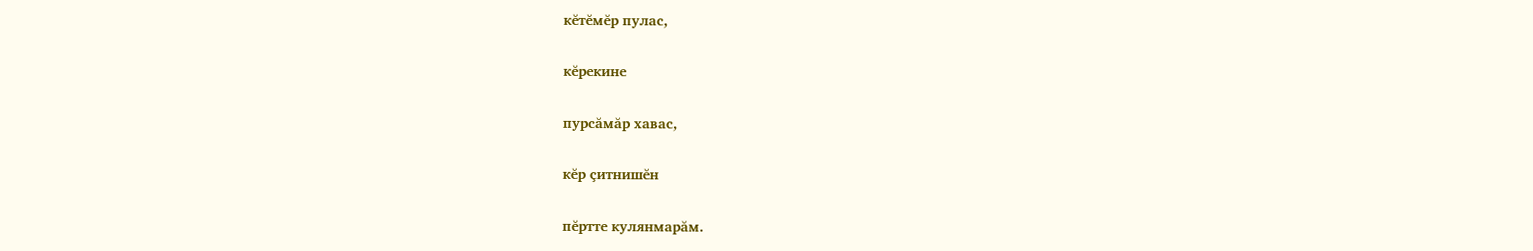кĕтĕмĕр пулас,

кĕрекине

пурсăмăр хавас,

кĕр çитнишĕн

пĕртте кулянмарăм.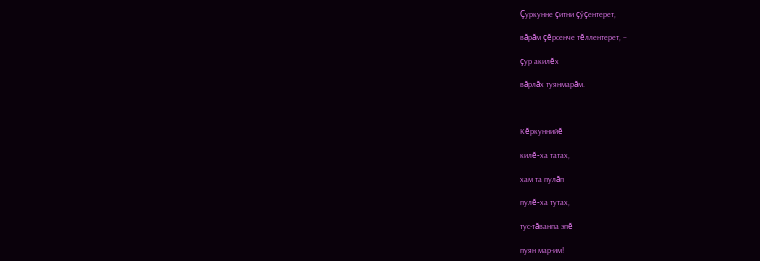Çуркунне çитни çӳçентерет,

вăрăм çĕрсенче тĕллентерет, –

çур акилĕх

вăрлăх туянмарăм.



Кĕркуннийĕ

килĕ-ха татах,

хам та пулăп

пулĕ-ха тутах,

тус-тăванпа эпĕ

пуян мар-им!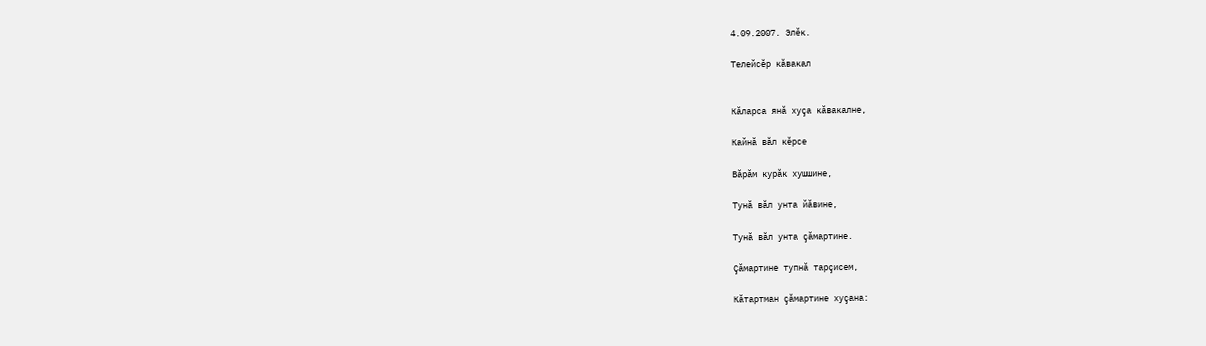4.09.2007. Элĕк.

Телейсĕр кăвакал


Кăларса янă хуçа кăвакалне,

Кайнă вăл кĕрсе

Вăрăм курăк хушшине,

Тунă вăл унта йăвине,

Тунă вăл унта çăмартине.

Çăмартине тупнă тарçисем,

Кăтартман çăмартине хуçана: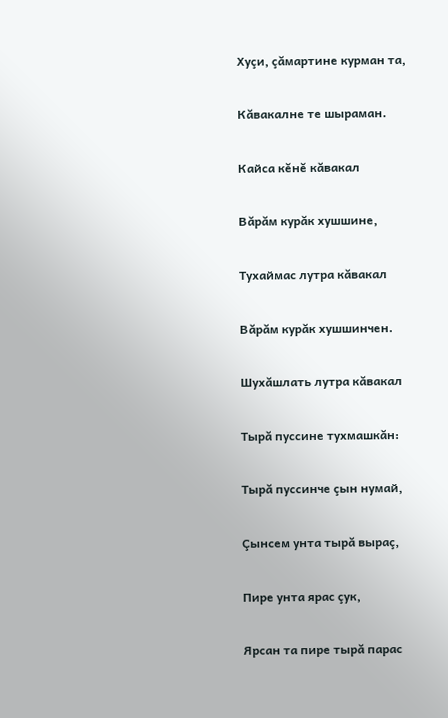Хуçи, çăмартине курман та,

Кăвакалне те шыраман.

Кайса кĕнĕ кăвакал

Вăрăм курăк хушшине,

Тухаймас лутра кăвакал

Вăрăм курăк хушшинчен.

Шухăшлать лутра кăвакал

Тырă пуссине тухмашкăн:

Тырă пуссинче çын нумай,

Çынсем унта тырă выраç,

Пире унта ярас çук,

Ярсан та пире тырă парас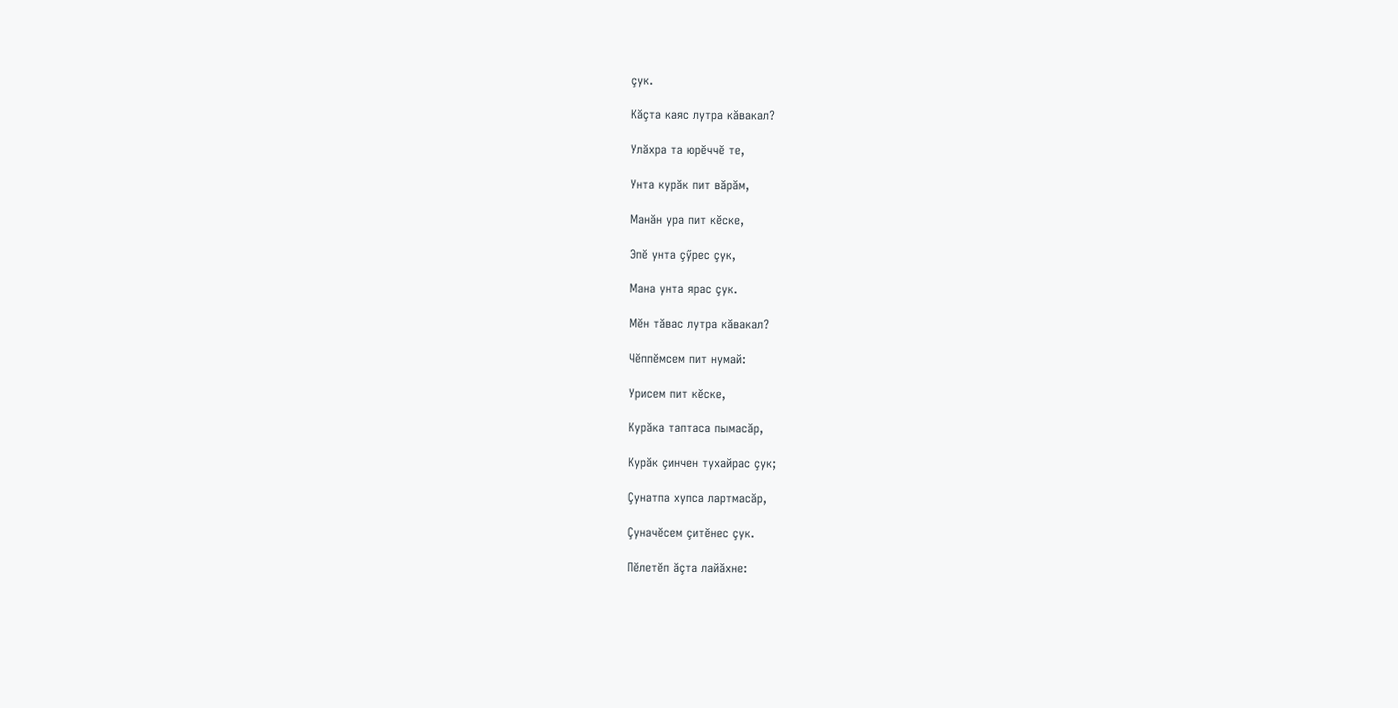çук.

Кăçта каяс лутра кăвакал?

Улăхра та юрĕччĕ те,

Унта курăк пит вăрăм,

Манăн ура пит кĕске,

Эпĕ унта çӳрес çук,

Мана унта ярас çук.

Мĕн тăвас лутра кăвакал?

Чĕппĕмсем пит нумай:

Урисем пит кĕске,

Курăка таптаса пымасăр,

Курăк çинчен тухайрас çук;

Çунатпа хупса лартмасăр,

Çуначĕсем çитĕнес çук.

Пĕлетĕп ăçта лайăхне: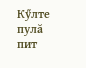Кӳлте пулă пит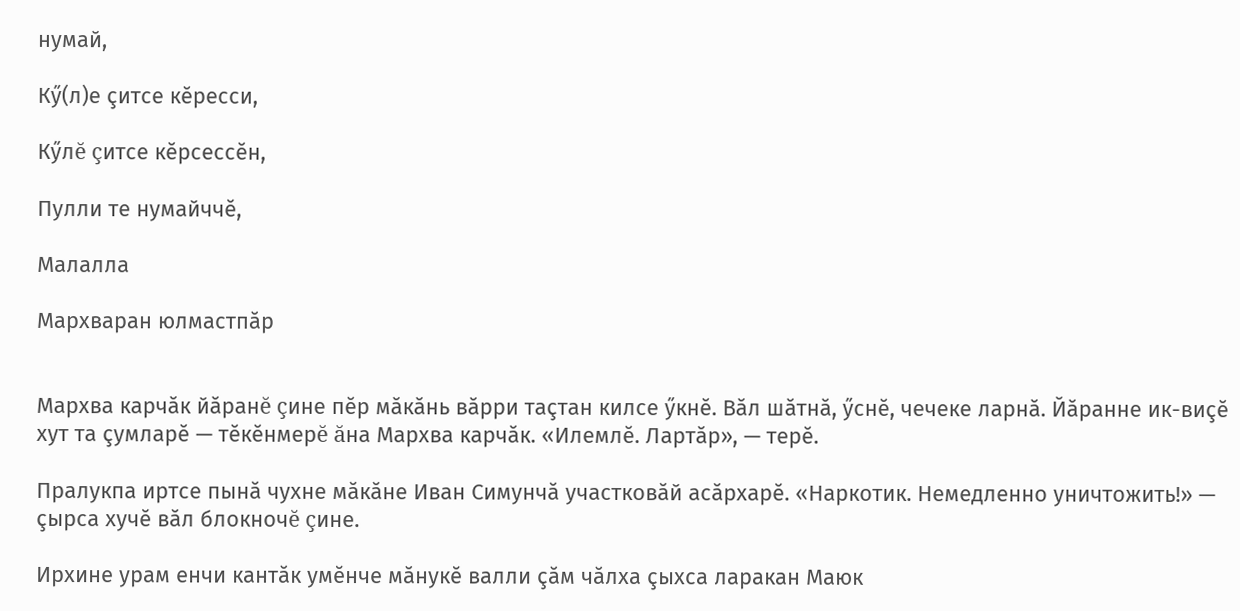нумай,

Кӳ(л)е çитсе кĕресси,

Кӳлĕ çитсе кĕрсессĕн,

Пулли те нумайччĕ,

Малалла

Мархваран юлмастпăр


Мархва карчăк йăранĕ çине пĕр мăкăнь вăрри таçтан килсе ӳкнĕ. Вăл шăтнă, ӳснĕ, чечеке ларнă. Йăранне ик-виçĕ хут та çумларĕ — тĕкĕнмерĕ ăна Мархва карчăк. «Илемлĕ. Лартăр», — терĕ.

Пралукпа иртсе пынă чухне мăкăне Иван Симунчă участковăй асăрхарĕ. «Наркотик. Немедленно уничтожить!» — çырса хучĕ вăл блокночĕ çине.

Ирхине урам енчи кантăк умĕнче мăнукĕ валли çăм чăлха çыхса ларакан Маюк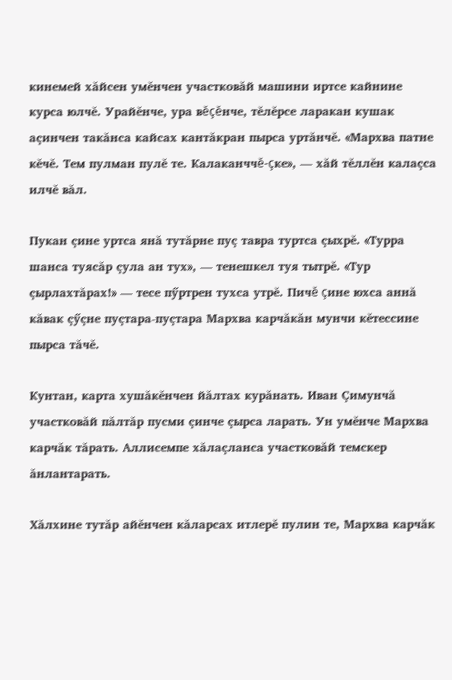кинемей хăйсен умĕнчен участковăй машини иртсе кайнине курса юлчĕ. Урайĕнче, ура вĕçĕнче, тĕлĕрсе ларакан кушак аçинчен такăнса кайсах кантăкран пырса уртăнчĕ. «Мархва патне кĕчĕ. Тем пулман пулĕ те. Калаканччĕ-çке», — хăй тĕллĕн калаçса илчĕ вăл.

Пукан çине уртса янă тутăрне пуç тавра туртса çыхрĕ. «Турра шанса туясăр çула ан тух», — тенешкел туя тытрĕ. «Тур çырлахтăрах!» — тесе пӳртрен тухса утрĕ. Пичĕ çине юхса аннă кăвак çӳçне пуçтара-пуçтара Мархва карчăкăн мунчи кĕтессине пырса тăчĕ.

Кунтан, карта хушăкĕнчен йăлтах курăнать. Иван Çимунчă участковăй пăлтăр пусми çинче çырса ларать. Ун умĕнче Мархва карчăк тăрать. Аллисемпе хăлаçланса участковăй темскер ăнлантарать.

Хăлхине тутăр айĕнчен кăларсах итлерĕ пулин те, Мархва карчăк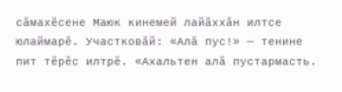сăмахĕсене Маюк кинемей лайăххăн илтсе юлаймарĕ. Участковăй: «Алă пус!» — тенине пит тĕрĕс илтрĕ. «Ахальтен алă пустармасть.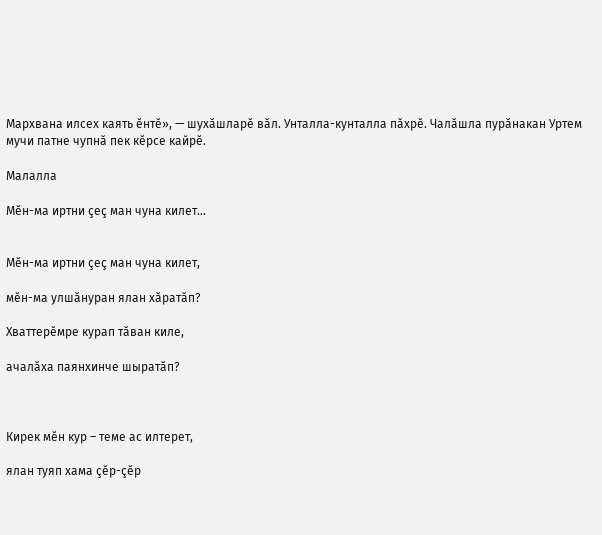Мархвана илсех каять ĕнтĕ», — шухăшларĕ вăл. Унталла-кунталла пăхрĕ. Чалăшла пурăнакан Уртем мучи патне чупнă пек кĕрсе кайрĕ.

Малалла

Мĕн-ма иртни çеç ман чуна килет...


Мĕн-ма иртни çеç ман чуна килет,

мĕн-ма улшăнуран ялан хăратăп?

Хваттерĕмре курап тăван киле,

ачалăха паянхинче шыратăп?



Кирек мĕн кур – теме ас илтерет,

ялан туяп хама çĕр-çĕр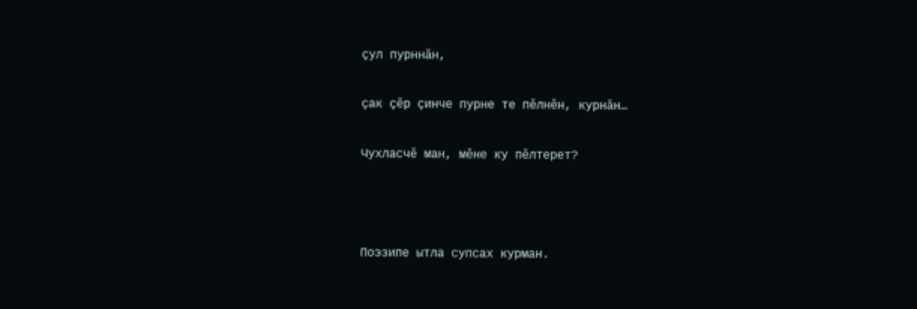çул пурннăн,

çак çĕр çинче пурне те пĕлнĕн, курнăн…

Чухласчĕ ман, мĕне ку пĕлтерет?



Поэзипе ытла супсах курман.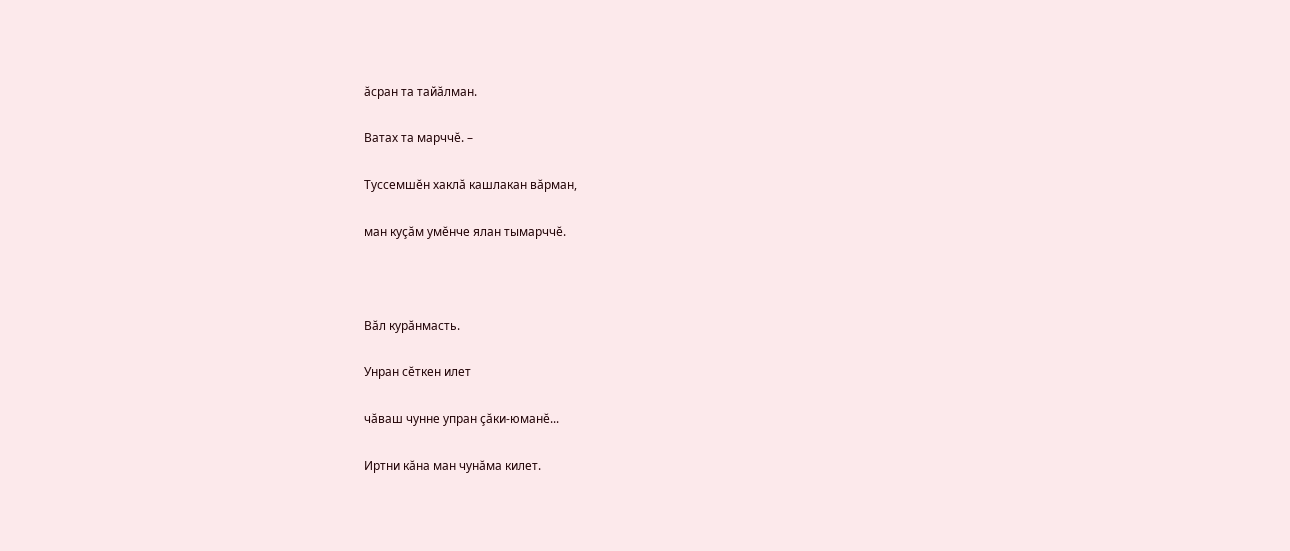ăсран та тайăлман.

Ватах та марччĕ. –

Туссемшĕн хаклă кашлакан вăрман,

ман куçăм умĕнче ялан тымарччĕ.



Вăл курăнмасть.

Унран сĕткен илет

чăваш чунне упран çăки-юманĕ...

Иртни кăна ман чунăма килет.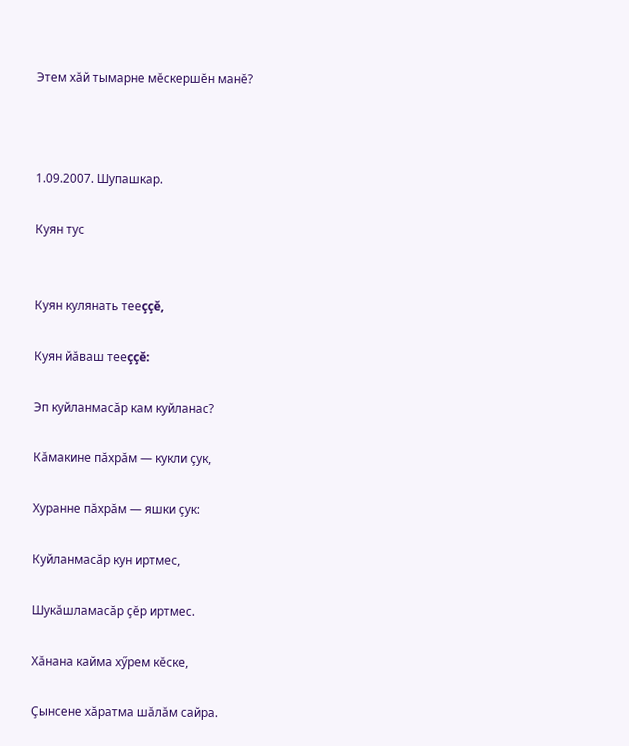Этем хăй тымарне мĕскершĕн манĕ?



1.09.2007. Шупашкар.

Куян тус


Куян кулянать тееççĕ,

Куян йăваш тееççĕ:

Эп куйланмасăр кам куйланас?

Кăмакине пăхрăм — кукли çук,

Хуранне пăхрăм — яшки çук:

Куйланмасăр кун иртмес,

Шукăшламасăр çĕр иртмес.

Хăнана кайма хӳрем кĕске,

Çынсене хăратма шăлăм сайра.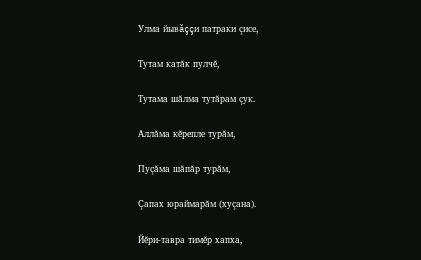Улма йывăççи патраки çисе,

Тутам катăк пулчĕ,

Тутама шăлма тутăрам çук.

Аллăма кĕрепле турăм,

Пуçăма шăпăр турăм,

Çапах юраймарăм (хуçана).

Йĕри-тавра тимĕр хапха,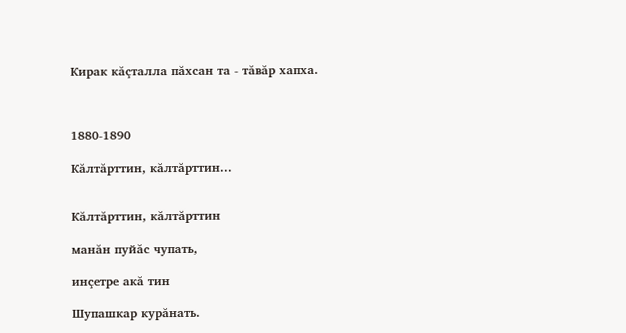Кирак кăçталла пăхсан та - тăвăр хапха.



1880-1890

Кăлтăрттин, кăлтăрттин...


Кăлтăрттин, кăлтăрттин

манăн пуйăс чупать,

инçетре акă тин

Шупашкар курăнать.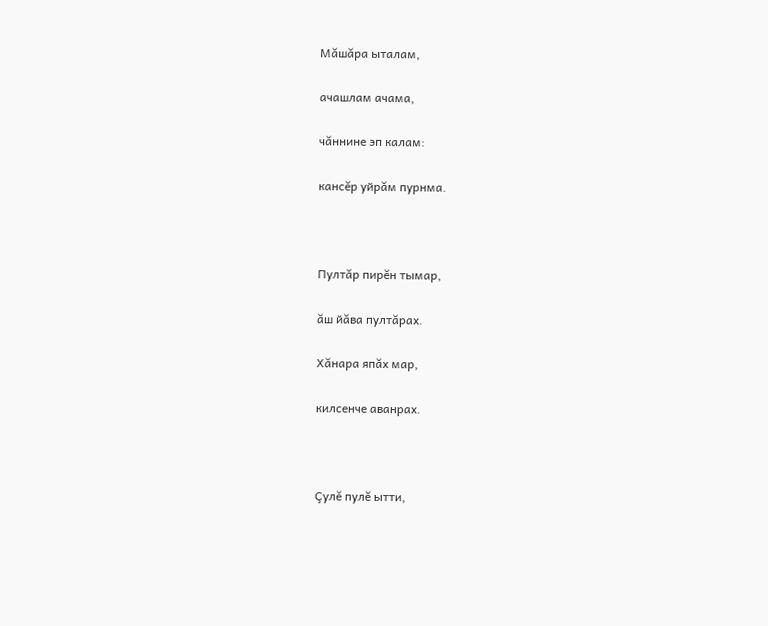Мăшăра ыталам,

ачашлам ачама,

чăннине эп калам:

кансĕр уйрăм пурнма.



Пултăр пирĕн тымар,

ăш йăва пултăрах.

Хăнара япăх мар,

килсенче аванрах.



Çулĕ пулĕ ытти,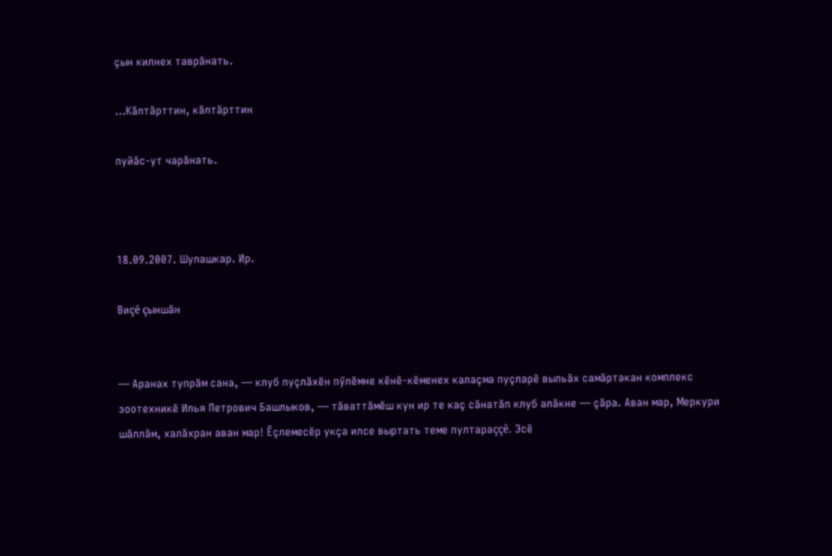çын килнех таврăнать.

…Кăлтăрттин, кăлтăрттин

пуйăс-ут чарăнать.



18.09.2007. Шупашкар. Ир.

Виçĕ çыншăн


— Аранах тупрăм сана, — клуб пуçлăхĕн пӳлĕмне кĕнĕ-кĕменех калаçма пуçларĕ выльăх самăртакан комплекс зоотехникĕ Илья Петрович Башлыков, — тăваттăмĕш кун ир те каç сăнатăп клуб алăкне — çăра. Аван мар, Меркури шăллăм, халăхран аван мар! Ĕçлемесĕр укçа илсе выртать теме пултараççĕ. Эсĕ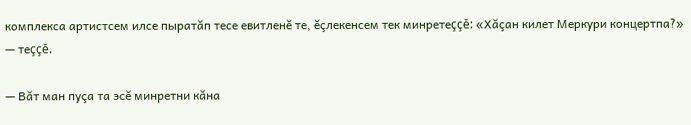комплекса артистсем илсе пыратăп тесе евитленĕ те, ĕçлекенсем тек минретеççĕ: «Хăçан килет Меркури концертпа?» — теççĕ.

— Вăт ман пуçа та эсĕ минретни кăна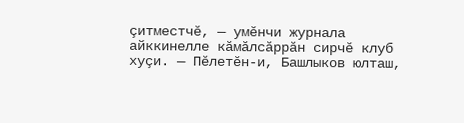çитместчĕ, — умĕнчи журнала айккинелле кăмăлсăррăн сирчĕ клуб хуçи. — Пĕлетĕн-и, Башлыков юлташ,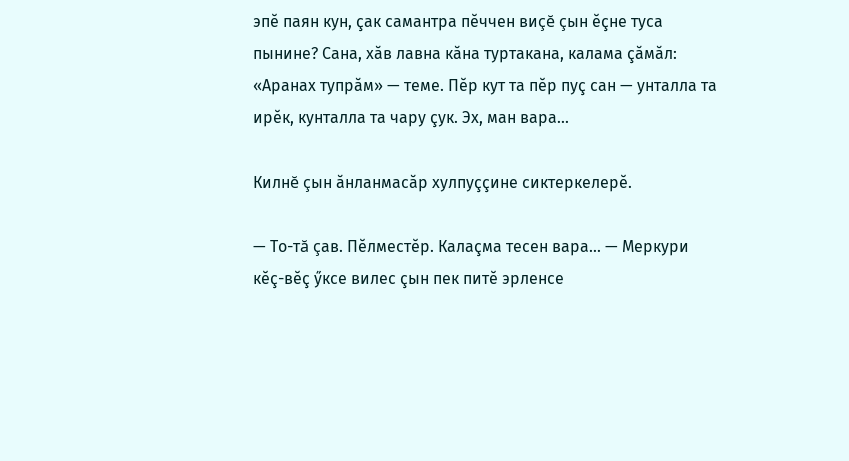эпĕ паян кун, çак самантра пĕччен виçĕ çын ĕçне туса пынине? Сана, хăв лавна кăна туртакана, калама çăмăл: «Аранах тупрăм» — теме. Пĕр кут та пĕр пуç сан — унталла та ирĕк, кунталла та чару çук. Эх, ман вара...

Килнĕ çын ăнланмасăр хулпуççине сиктеркелерĕ.

— То-тă çав. Пĕлместĕр. Калаçма тесен вара... — Меркури кĕç-вĕç ӳксе вилес çын пек питĕ эрленсе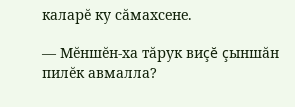каларĕ ку сăмахсене.

— Мĕншĕн-ха тăрук виçĕ çыншăн пилĕк авмалла?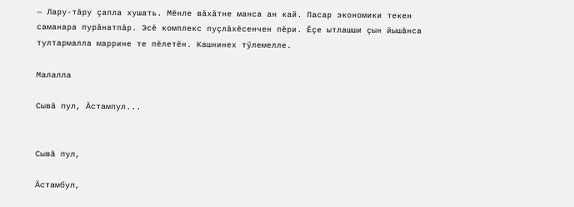— Лару-тăру çапла хушать. Мĕнле вăхăтне манса ан кай. Пасар экономики текен саманара пурăнатпăр. Эсĕ комплекс пуçлăхĕсенчен пĕри. Ĕçе ытлашши çын йышăнса тултармалла маррине те пĕлетĕн. Кашнинех тӳлемелле.

Малалла

Сывă пул, Ăстампул...


Сывă пул,

Ăстамбул,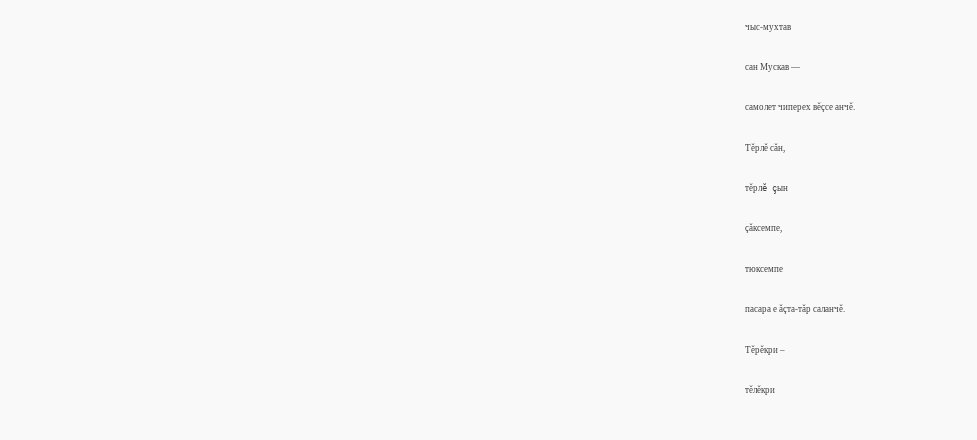чыс-мухтав

сан Мускав —

самолет чиперех вĕçсе анчĕ.

Тĕрлĕ сăн,

тĕрлĕ çын

çăксемпе,

тюксемпе

пасара е ăçта-тăр саланчĕ.

Тĕрĕкри –

тĕлĕкри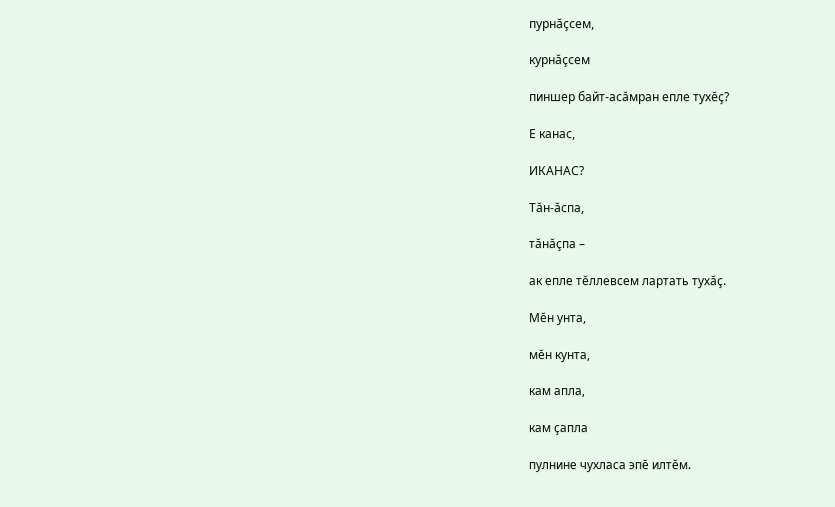пурнăçсем,

курнăçсем

пиншер байт-асăмран епле тухĕç?

Е канас,

ИКАНАС?

Тăн-ăспа,

тăнăçпа –

ак епле тĕллевсем лартать тухăç.

Мĕн унта,

мĕн кунта,

кам апла,

кам çапла

пулнине чухласа эпĕ илтĕм.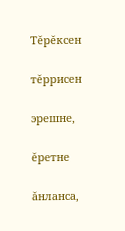Тĕрĕксен

тĕррисен

эрешне,

ĕретне

ăнланса,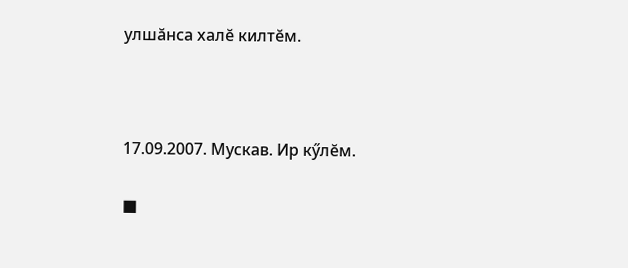улшăнса халĕ килтĕм.



17.09.2007. Мускав. Ир кӳлĕм.

■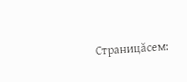Страницăсем: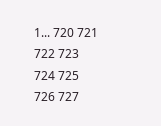1... 720 721 722 723 724 725 726 727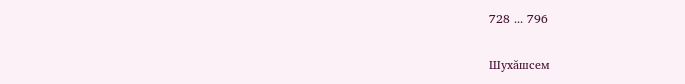728 ... 796

Шухăшсем